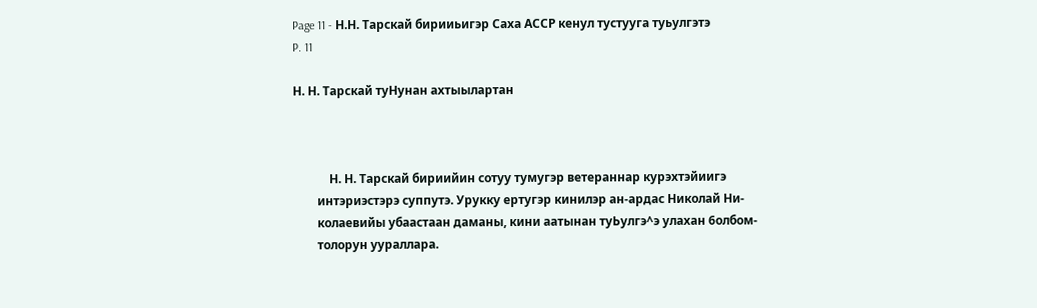Page 11 - Н.Н. Тарскай бирииьигэр Саха АССР кенул тустууга туьулгэтэ
P. 11

Н. Н. Тарскай туНунан ахтыылартан



            Н. Н. Тарскай бириийин сотуу тумугэр ветераннар курэхтэйиигэ
        интэриэстэрэ суппутэ. Урукку ертугэр кинилэр ан-ардас Николай Ни-
        колаевийы убаастаан даманы, кини аатынан туЬулгэ^э улахан 6олбом-
        толорун уураллара.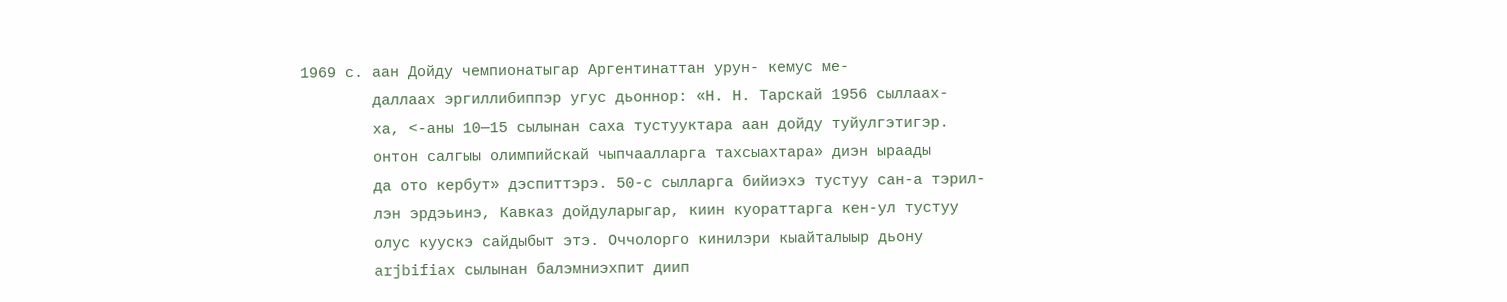1969 с. аан Дойду чемпионатыгар Аргентинаттан урун- кемус ме-
        даллаах эргиллибиппэр угус дьоннор: «Н. Н. Тарскай 1956 сыллаах-
        ха, <-аны 10—15 сылынан саха тустууктара аан дойду туйулгэтигэр.
        онтон салгыы олимпийскай чыпчаалларга тахсыахтара» диэн ыраады
        да ото кербут» дэспиттэрэ. 50-с сылларга бийиэхэ тустуу сан-а тэрил-
        лэн эрдэьинэ, Кавказ дойдуларыгар, киин куораттарга кен-ул тустуу
        олус куускэ сайдыбыт этэ. Оччолорго кинилэри кыайталыыр дьону
        arjbifiax сылынан балэмниэхпит диип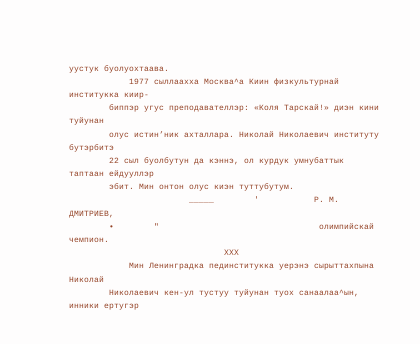уустук буолуохтаава.
            1977 сыллаахха Москва^а Киин физкультурнай институкка киир-
        биппэр угус преподавателлэр: «Коля Тарскай!» диэн кини туйунан
        олус истин’ник ахталлара. Николай Николаевич институту бутэрбитэ
        22 сыл буолбутун да кэннэ, ол курдук умнубаттык таптаан ейдууллэр
        эбит. Мин онтон олус киэн туттубутум.
                        _____        '           Р. М. ДМИТРИЕВ,
        •        "                                олимпийскай чемпион.
                               XXX
            Мин Ленинградка пединститукка уерэнэ сырыттахпына Николай
        Николаевич кен-ул тустуу туйунан туох санаалаа^ын, инники ертугэр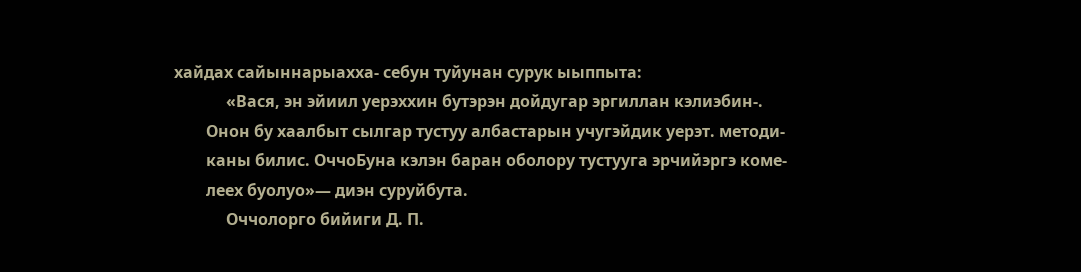хайдах сайыннарыахха- себун туйунан сурук ыыппыта:
             «Вася, эн эйиил уерэххин бутэрэн дойдугар эргиллан кэлиэбин-.
        Онон бу хаалбыт сылгар тустуу албастарын учугэйдик уерэт. методи-
        каны билис. ОччоБуна кэлэн баран оболору тустууга эрчийэргэ коме-
        леех буолуо»— диэн суруйбута.
             Оччолорго бийиги Д. П.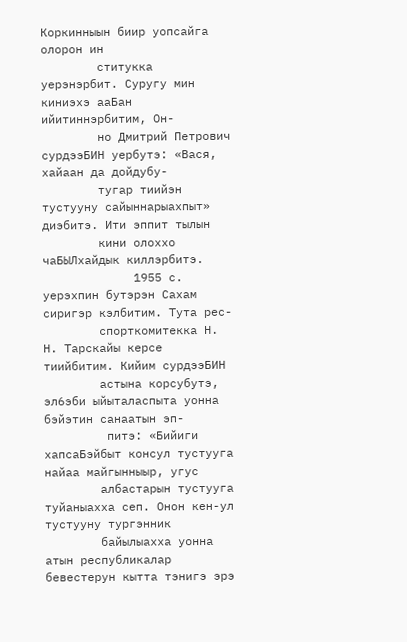Коркинныын биир уопсайга олорон ин
        ститукка уерэнэрбит. Суругу мин киниэхэ ааБан ийитиннэрбитим, Он-
        но Дмитрий Петрович сурдээБИН уербутэ: «Вася, хайаан да дойдубу-
        тугар тиийэн тустууну сайыннарыахпыт» диэбитэ. Ити эппит тылын
        кини олоххо чаБЫЛхайдык киллэрбитэ.
             1955 с. уерэхпин бутэрэн Сахам сиригэр кэлбитим. Тута рес-
        спорткомитекка Н. Н. Тарскайы керсе тиийбитим. Кийим сурдээБИН
        астына корсубутэ, эл6эби ыйыталаспыта уонна бэйэтин санаатын эп-
         питэ: «Бийиги хапсаБэйбыт консул тустууга найаа майгынныыр, угус
        албастарын тустууга туйаныахха сеп. Онон кен-ул тустууну тургэнник
        байылыахха уонна атын республикалар бевестерун кытта тэнигэ эрэ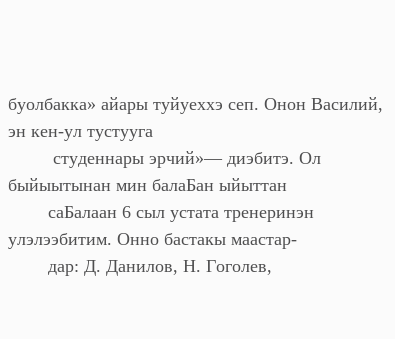буолбакка» айары туйуеххэ сеп. Онон Василий, эн кен-ул тустууга
         студеннары эрчий»— диэбитэ. Ол быйыытынан мин балаБан ыйыттан
        саБалаан 6 сыл устата тренеринэн улэлээбитим. Онно бастакы маастар-
        дар: Д. Данилов, Н. Гоголев,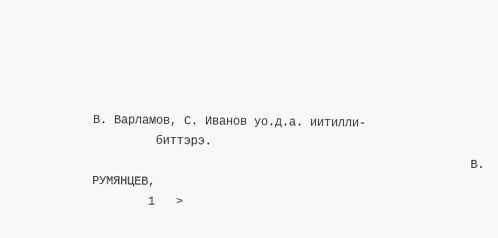В. Варламов, С. Иванов уо.д.а. иитилли-
         биттэрэ.
                                                      В. РУМЯНЦЕВ,
        1   >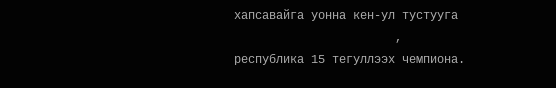хапсавайга уонна кен-ул тустууга
                       ,            республика 15 тегуллээх чемпиона.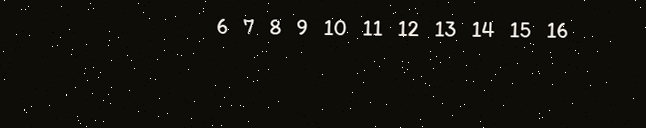6   7   8   9   10   11   12   13   14   15   16